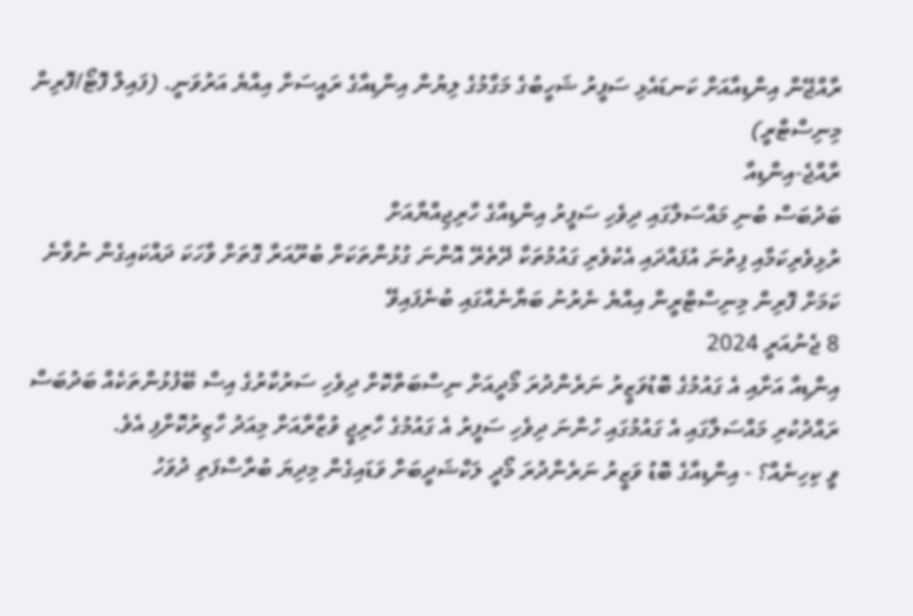ރާއްޖޭން އިންޑިއާއަށް ކަނޑައެޅި ސަފީރު ޝަހީބުގެ މަގާމުގެ ލިޔުން އިންޑިއާގެ ރައީސަށް އިއްޔެ އަރުވަނީ. (ފައިލް ފޮޓޯ/ފޮރިން މިނިސްޓްރީ)
ރާއްޖެ-އިންޑިއާ
ބަދުބަސް ބުނި މައްސަލާގައި ދިވެހި ސަފީރު އިންޑިއާގެ ހާރިޖިއްޔާއަށް
ރުޅިވެރިކަމާއި ފިތުނަ އުފައްދައި އެކުވެރި ގައުމުތަކާ ދޭތެރޭ އޮންނަ ގުޅުންތަކަށް ބުރޫއަރާ ގޮތަށް ވާހަކަ ދައްކައިގެން ނުވާނެ ކަމަށް ފޮރިން މިނިސްޓްރީން އިއްޔެ ނެރުނު ބަޔާނެއްގައި ބުނެފައިވޭ
8 ޖެނުއަރީ 2024
އިންޑިއާ އަށާއި އެ ގައުމުގެ ބޮޑުވަޒީރު ނަރެންދުރަ މޯދީއަށް ނިސްބަތްކޮށް ދިވެހި ސަރުކާރުގެ އިސް ބޭފުޅުންތަކެއް ބަދުބަސް ރައްދުކުރި މައްސަލާގައި އެ ގައުމުގައި ހުންނަ ދިވެހި ސަފީރު އެ ގައުމުގެ ހާރިޖީ ވުޒާރާއަށް މިއަދު ހާޒިރުކޮށްފި އެވެ.
ވީ ކިހިނެއް؟ - އިންޑިއާގެ ބޮޑު ވަޒީރު ނަރެންދުރަ މޯދީ ލަކްޝަދީބަށް ވަޑައިގެން މިދިޔަ ބުރާސްފަތި ދުވަހު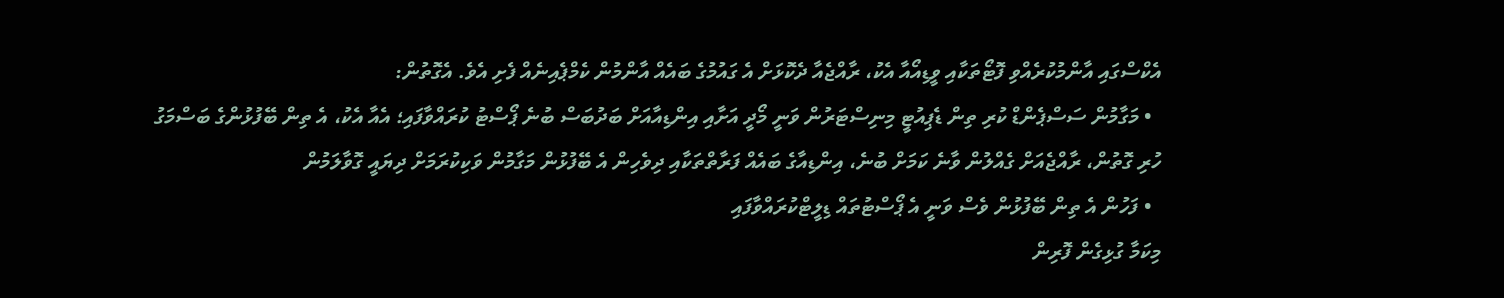އެކްސްގައި އާންމުކުރެއްވި ފޮޓޯތަކާއި ވީޑިއޯއާ އެކު، ރާއްޖެއާ ދެކޮޅަށް އެ ގައުމުގެ ބައެއް އާންމުން ކެމްޕެއިނެއް ފެށި އެވެ. އެގޮތުން:
  • މަގާމުން ސަސްޕެންޑް ކުރި ތިން ޑެޕިއުޓީ މިނިސްޓަރުން ވަނީ މޯދީ އަށާއި އިންޑިއާއަށް ބަދުބަސް ބުނެ ޕޯސްޓު ކުރައްވާފައި؛ އެއާ އެކު، އެ ތިން ބޭފުޅުންގެ ބަސްމަގު ހުރި ގޮތުން، ރާއްޖެއަށް ގެއްލުން ވާނެ ކަމަށް ބުނެ، އިންޑިއާގެ ބައެއް ފަރާތްތަކާއި ދިވެހިން އެ ބޭފުޅުން މަގާމުން ވަކިކުރަމަށް ދިޔައީ ގޮވާލަމުން
  • ފަހުން އެ ތިން ބޭފުޅުން ވެސް ވަނީ އެ ޕޯސްޓުތައް ޑިލީޓްކުރައްވާފައި
މިކަމާ ގުޅިގެން ފޮރިން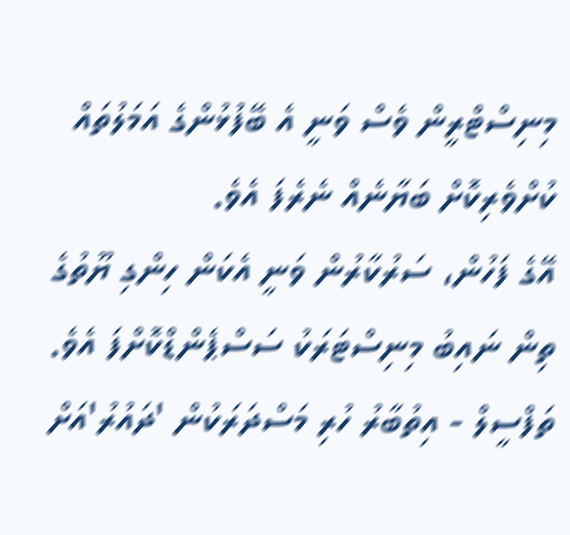މިނިސްޓްރީން ވެސް ވަނީ އެ ބޭފުޅުންގެ އަމަލުތައް ކުށްވެރިކޮށް ބަޔާނެއް ނެރެފަ އެވެ.
އޭގެ ފަހުން، ސަރުކާރުން ވަނީ އެކަން ހިންގި ޔޫތުގެ ތިން ނައިބު މިނިސްޓަރަކު ސަސްޕެންޑްކޮށްފަ އެވެ.
ތަފްސީލް - އިތުބާރު ހުރި މަސްދަރަކުން 'ދައުރު'އަށް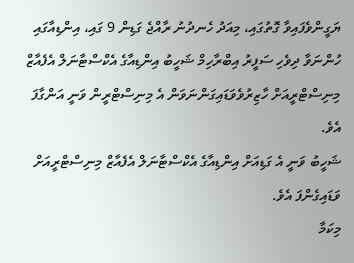ޔަގީންވެފައިވާ ގޮތުގައި، މިއަދު ހެނދުނު ރާއްޖެ ގަޑިން 9 ގައި، އިންޑިއާގައި ހުންނަވާ ދިވެހި ސަފީރު އިބްރާހިމް ޝަހީބު އިންޑިއާގެ އެކްސްޓާނަލް އެފެއާޒް މިނިސްޓްރީއަށް ހާޒިރުވެވަޑައިގަންނަވަން އެ މިނިސްޓްރީން ވަނީ އަންގާފަ އެވެ.
ޝަހީބު ވަނީ އެ ގަޑިއަށް އިންޑިއާގެ އެކްސްޓާނަލް އެފެއާޒް މިނިސްޓްރީއަށް ވަޑައިގެންފަ އެވެ.
މިކަމާ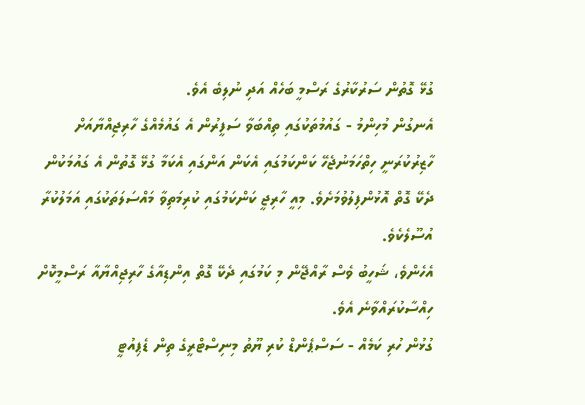ގުޅޭ ގޮތުން ސަރުކާރުގެ ރަސްމީ ބަހެއް އަދި ނުލިބެ އެވެ.
އެނގުން މުހިންމު - ގައުމުތަކުގައި ތިއްބަވާ ސަފީރުން އެ ގައުމެއްގެ ހާރިޖިއްޔާއަށް ހާޒިރުކުރަނީ ހިތްހަމަނުޖެހޭ ކަންކަމުގައި އެކަން އަންގައި އެކަމާ ގުޅޭ ގޮތުން އެ ގައުމަކުން ދެކޭ ގޮތް އޮޅުންފިލުވުމަށެވެ. މިއީ ހާރިޖީ ކަންކަމުގައި ކުރިމަތިވާ މައްސަލަތަކުގައި އަމަލުކުރާ އުސޫލެކެވެ.
އެހެންވެ، ޝަހީބު ވެސް ރާއްޖޭން މި ކަމުގައި ދެކޭ ގޮތް އިންޑިއާގެ ހާރިޖިއްޔާއާ ރަސްމީކޮށް ހިއްސާކުރައްވާނެ އެވެ.
ގުޅުން ހުރި ކަމެއް - ސަސްޕެންޑް ކުރި ޔޫތު މިނިސްޓްރީގެ ތިން ޑެޕިއުޓީ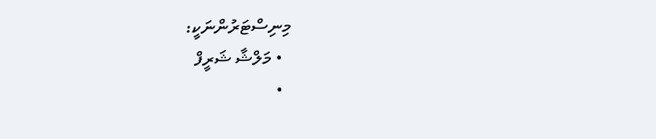މިނިސްޓަރުންނަކީ:
  • މަލްޝާ ޝަރީފް
  •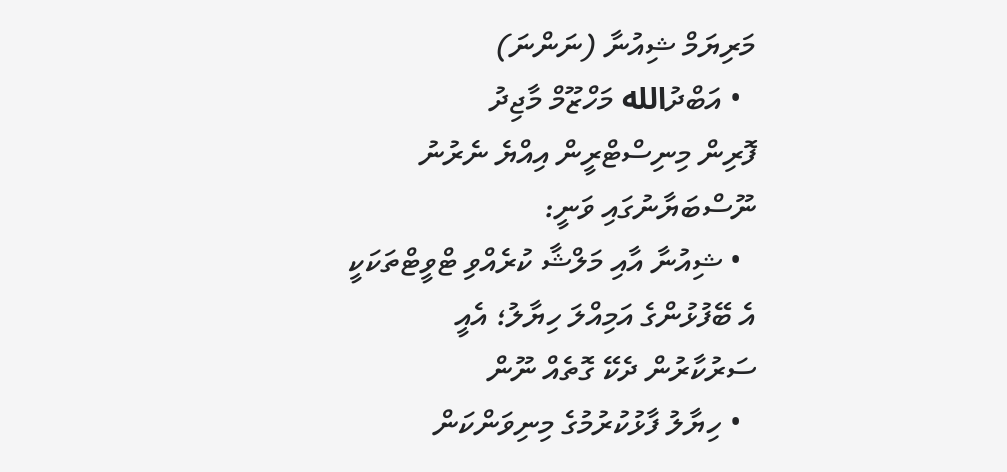މަރިޔަމް ޝިއުނާ (ނަންނަ)
  • އަބްދުالله މަހްޒޫމް މާޖިދު
ފޮރިން މިނިސްޓްރީން އިއްޔެ ނެރުނު ނޫސްބަޔާނުގައި ވަނީ:
  • ޝިއުނާ އާއި މަލްޝާ ކުރެއްވި ޓްވީޓްތަކަކީ އެ ބޭފުޅުންގެ އަމިއްލަ ހިޔާލު؛ އެއީ ސަރުކާރުން ދެކޭ ގޮތެއް ނޫން
  • ހިޔާލު ފާޅުކުރުމުގެ މިނިވަންކަން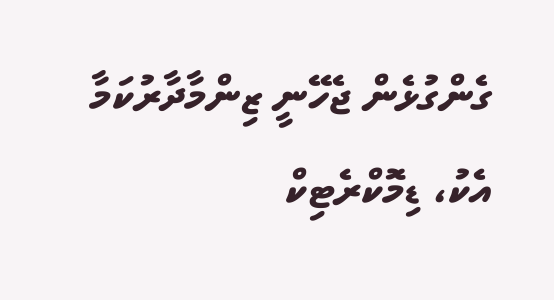ގެންގުޅެން ޖެހޭނީ ޒިންމާދާރުކަމާ އެކު، ޑިމޮކްރެޓިކް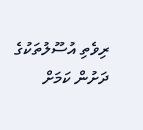ރިވެތި އުސޫލުތަކުގެ ދަށުން ކަމަށް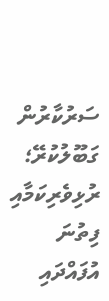ސަރުކާރުން ގަބޫލުކުރޭ؛ ރުޅިވެރިކަމާއި ފިތުނަ އުފައްދައި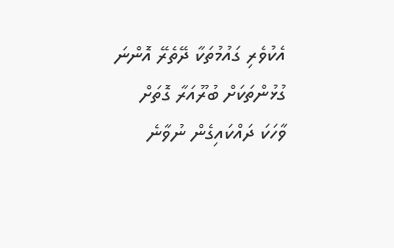އެކުވެރި ގައުމުތަކާ ދޭތެރޭ އޮންނަ ގުޅުންތަކަށް ބުރޫއަރާ ގޮތަށް ވާހަކަ ދައްކައިގެން ނުވާނެ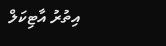އިތުރު އާޓިކަލް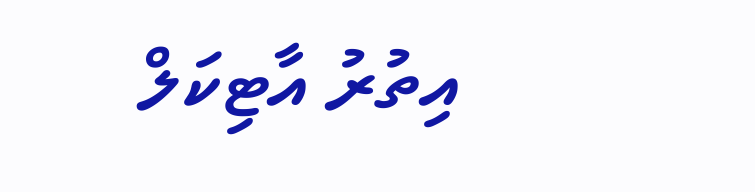އިތުރު އާޓިކަލް